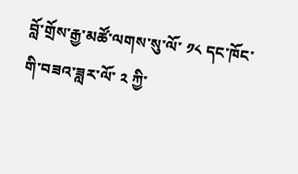བློ་གྲོས་རྒྱ་མཚོ་ལགས་སུ་ལོ་ ༡༨ དང་ཁོང་གི་བཟའ་ཟླར་ལོ་ ༢ ཀྱི་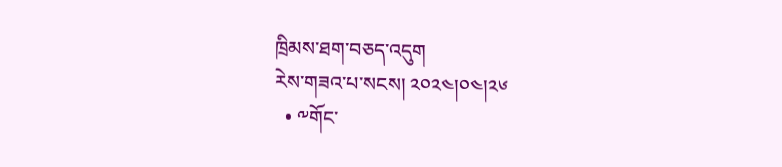ཁྲིམས་ཐག་བཅད་འདུག
རེས་གཟའ་པ་སངས། ༢༠༢༤།༠༤།༢༦
  • ༸གོང་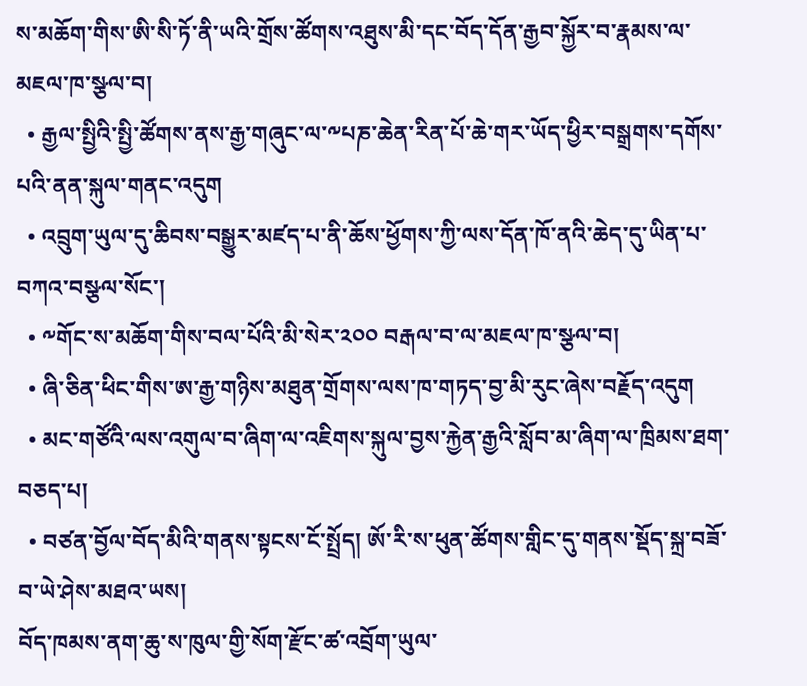ས་མཆོག་གིས་ཨི་སི་ཏོ་ནི་ཡའི་གྲོས་ཚོགས་འཐུས་མི་དང་བོད་དོན་རྒྱབ་སྐྱོར་བ་རྣམས་ལ་མཇལ་ཁ་སྩལ་བ།
  • རྒྱལ་སྤྱིའི་སྤྱི་ཚོགས་ནས་རྒྱ་གཞུང་ལ་༸པཎ་ཆེན་རིན་པོ་ཆེ་གར་ཡོད་ཕྱིར་བསྒྲགས་དགོས་པའི་ནན་སྐུལ་གནང་འདུག
  • འབྲུག་ཡུལ་དུ་ཆིབས་བསྒྱུར་མཛད་པ་ནི་ཆོས་ཕྱོགས་ཀྱི་ལས་དོན་ཁོ་ནའི་ཆེད་དུ་ཡིན་པ་བཀའ་བསྩལ་སོང་།
  • ༸གོང་ས་མཆོག་གིས་བལ་པོའི་མི་སེར་༢༠༠ བརྒལ་བ་ལ་མཇལ་ཁ་སྩལ་བ།
  • ཞི་ཅིན་ཕིང་གིས་ཨ་རྒྱ་གཉིས་མཐུན་གྲོགས་ལས་ཁ་གཏད་བྱ་མི་རུང་ཞེས་བརྗོད་འདུག
  • མང་གཙོའི་ལས་འགུལ་བ་ཞིག་ལ་འཇིགས་སྐུལ་བྱས་རྐྱེན་རྒྱའི་སློབ་མ་ཞིག་ལ་ཁྲིམས་ཐག་བཅད་པ།
  • བཙན་བྱོལ་བོད་མིའི་གནས་སྟངས་ངོ་སྤྲོད། ཨོ་རི་ས་ཕུན་ཚོགས་གླིང་དུ་གནས་སྡོད་སྐྲ་བཟོ་བ་ཡེ་ཤེས་མཐའ་ཡས།
བོད་ཁམས་ནག་ཆུ་ས་ཁུལ་གྱི་སོག་རྫོང་ཚ་འབྲོག་ཡུལ་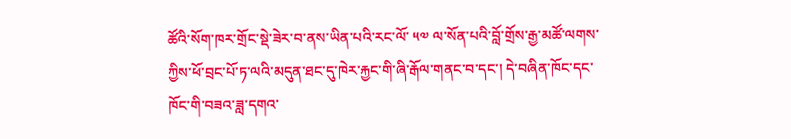ཚོའི་སོག་ཁར་གྲོང་སྡེ་ཟེར་བ་ནས་ཡིན་པའི་རང་ལོ་ ༥༧ ལ་སོན་པའི་བློ་གྲོས་རྒྱ་མཚོ་ལགས་ཀྱིས་ཕོ་བྲང་པོ་ཏ་ལའི་མདུན་ཐང་དུ་ཁེར་རྐྱང་གི་ཞི་རྒོལ་གནང་བ་དང་། དེ་བཞིན་ཁོང་དང་ཁོང་གི་བཟའ་ཟླ་དགའ་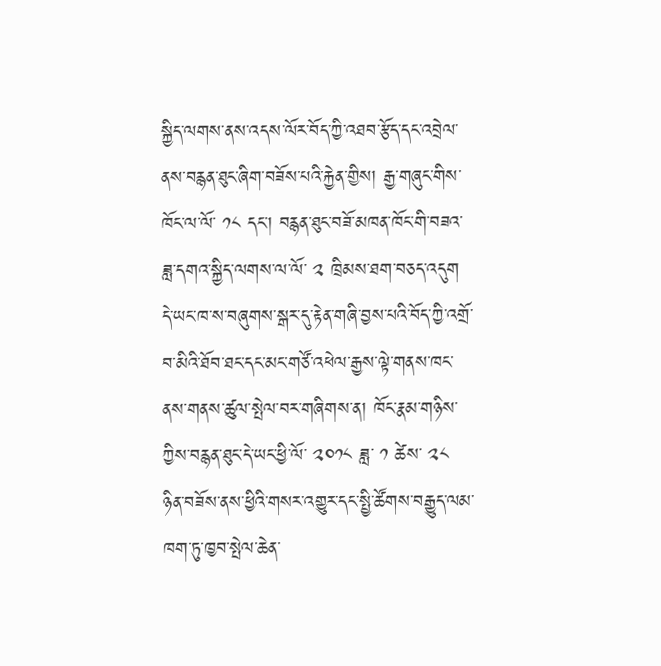སྐྱིད་ལགས་ནས་འདས་ལོར་བོད་ཀྱི་འཐབ་རྩོད་དང་འབྲེལ་ནས་བརྙན་ཐུང་ཞིག་བཟོས་པའི་རྐྱེན་གྱིས། རྒྱ་གཞུང་གིས་ཁོང་ལ་ལོ་ ༡༨ དང་། བརྙན་ཐུང་བཟོ་མཁན་ཁོང་གི་བཟའ་ཟླ་དགའ་སྐྱིད་ལགས་ལ་ལོ་ ༢ ཁྲིམས་ཐག་བཅད་འདུག
དེ་ཡང་ཁ་ས་བཞུགས་སྒར་དུ་རྟེན་གཞི་བྱས་པའི་བོད་ཀྱི་འགྲོ་བ་མིའི་ཐོབ་ཐང་དང་མང་གཙོ་འཕེལ་རྒྱས་ལྟེ་གནས་ཁང་ནས་གནས་ཚུལ་སྤེལ་བར་གཞིགས་ན། ཁོང་རྣམ་གཉིས་ཀྱིས་བརྙན་ཐུང་དེ་ཡང་ཕྱི་ལོ་ ༢༠༡༨ ཟླ་ ༡ ཚེས་ ༢༨ ཉིན་བཟོས་ནས་ཕྱིའི་གསར་འགྱུར་དང་སྤྱི་ཚོགས་བརྒྱུད་ལམ་ཁག་ཏུ་ཁྱབ་སྤེལ་ཆེན་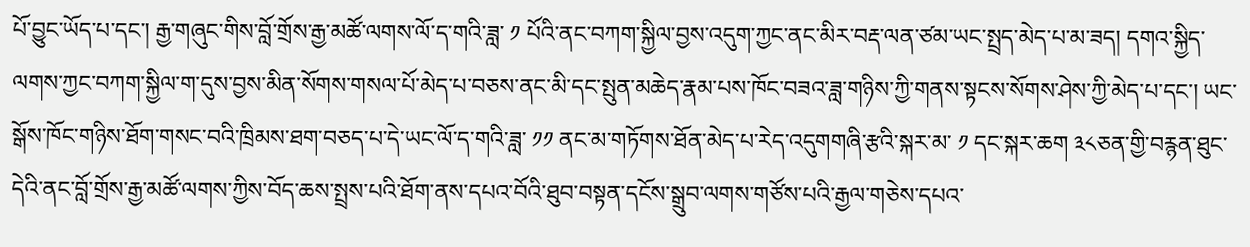པོ་བྱུང་ཡོད་པ་དང་། རྒྱ་གཞུང་གིས་བློ་གྲོས་རྒྱ་མཚོ་ལགས་ལོ་ད་གའི་ཟླ་ ༡ པོའི་ནང་བཀག་སྐྱིལ་བྱས་འདུག་ཀྱང་ནང་མིར་བརྡ་ལན་ཙམ་ཡང་སྤྲད་མེད་པ་མ་ཟད། དགའ་སྐྱིད་ལགས་ཀྱང་བཀག་སྐྱིལ་ག་དུས་བྱས་མིན་སོགས་གསལ་པོ་མེད་པ་བཅས་ནང་མི་དང་སྤུན་མཆེད་རྣམ་པས་ཁོང་བཟའ་ཟླ་གཉིས་ཀྱི་གནས་སྟངས་སོགས་ཤེས་ཀྱི་མེད་པ་དང་། ཡང་སྒོས་ཁོང་གཉིས་ཐོག་གསང་བའི་ཁྲིམས་ཐག་བཅད་པ་དེ་ཡང་ལོ་ད་གའི་ཟླ་ ༡༡ ནང་མ་གཏོགས་ཐོན་མེད་པ་རེད་འདུགགཞི་རྩའི་སྐར་མ་ ༡ དང་སྐར་ཆག ༣༨ཅན་གྱི་བརྙན་ཐུང་དེའི་ནང་བློ་གྲོས་རྒྱ་མཚོ་ལགས་ཀྱིས་བོད་ཆས་སྤྲས་པའི་ཐོག་ནས་དཔའ་བོའི་ཐུབ་བསྟན་དངོས་སྒྲུབ་ལགས་གཙོས་པའི་རྒྱལ་གཅེས་དཔའ་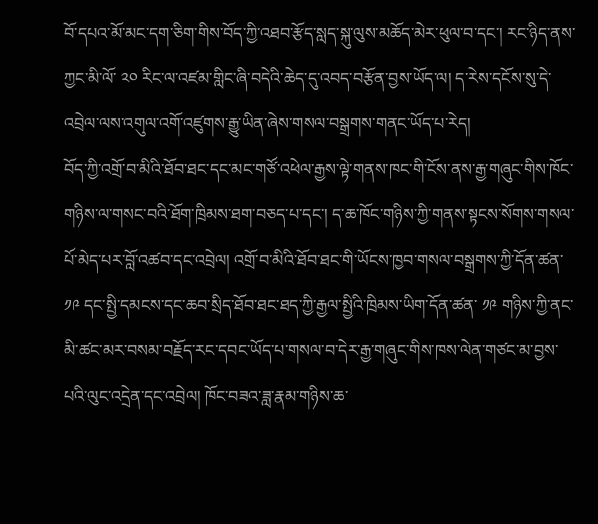བོ་དཔའ་མོ་མང་དག་ཅིག་གིས་བོད་ཀྱི་འཐབ་རྩོད་སླད་སྐུ་ལུས་མཆོད་མེར་ཕུལ་བ་དང་། རང་ཉིད་ནས་ཀྱང་མི་ལོ་ ༢༠ རིང་ལ་འཛམ་གླིང་ཞི་བདེའི་ཆེད་དུ་འབད་བརྩོན་བྱས་ཡོད་ལ། ད་རེས་དངོས་སུ་དེ་འབྲེལ་ལས་འགུལ་འགོ་འཛུགས་རྒྱུ་ཡིན་ཞེས་གསལ་བསྒྲགས་གནང་ཡོད་པ་རེད།
བོད་ཀྱི་འགྲོ་བ་མིའི་ཐོབ་ཐང་དང་མང་གཙོ་འཕེལ་རྒྱས་ལྟེ་གནས་ཁང་གི་ངོས་ནས་རྒྱ་གཞུང་གིས་ཁོང་གཉིས་ལ་གསང་བའི་ཐོག་ཁྲིམས་ཐག་བཅད་པ་དང་། ད་ཆ་ཁོང་གཉིས་ཀྱི་གནས་སྟངས་སོགས་གསལ་པོ་མེད་པར་བློ་འཚབ་དང་འབྲེལ། འགྲོ་བ་མིའི་ཐོབ་ཐང་གི་ཡོངས་ཁྱབ་གསལ་བསྒྲགས་ཀྱི་དོན་ཚན་ ༡༩ དང་སྤྱི་དམངས་དང་ཆབ་སྲིད་ཐོབ་ཐང་ཐད་ཀྱི་རྒྱལ་སྤྱིའི་ཁྲིམས་ཡིག་དོན་ཚན་ ༡༩ གཉིས་ཀྱི་ནང་མི་ཚང་མར་བསམ་བརྗོད་རང་དབང་ཡོད་པ་གསལ་བ་དེར་རྒྱ་གཞུང་གིས་ཁས་ལེན་གཙང་མ་བྱས་པའི་ལུང་འདྲེན་དང་འབྲེལ། ཁོང་བཟའ་ཟླ་རྣམ་གཉིས་ཆ་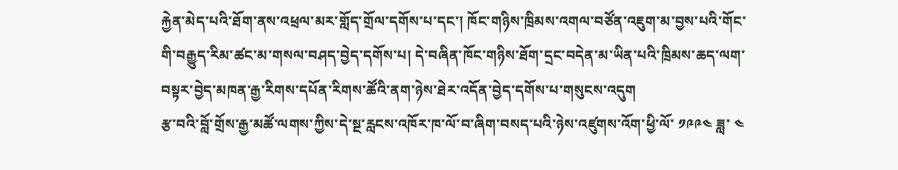རྐྱེན་མེད་པའི་ཐོག་ནས་འཕྲལ་མར་གློད་གྲོལ་དགོས་པ་དང་། ཁོང་གཉིས་ཁྲིམས་འགལ་བཙོན་འཇུག་མ་བྱས་པའི་གོང་གི་བརྒྱུད་རིམ་ཚང་མ་གསལ་བཤད་བྱེད་དགོས་པ། དེ་བཞིན་ཁོང་གཉིས་ཐོག་དྲང་བདེན་མ་ཡིན་པའི་ཁྲིམས་ཆད་ལག་བསྟར་བྱེད་མཁན་རྒྱ་རིགས་དཔོན་རིགས་ཚོའི་ནག་ཉེས་ཐེར་འདོན་བྱེད་དགོས་པ་གསུངས་འདུག
རྩ་བའི་བློ་གྲོས་རྒྱ་མཚོ་ལགས་ཀྱིས་དེ་སྔ་རླངས་འཁོར་ཁ་ལོ་བ་ཞིག་བསད་པའི་ཉེས་འཛུགས་འོག་ཕྱི་ལོ་ ༡༩༩༤ ཟླ་ ༤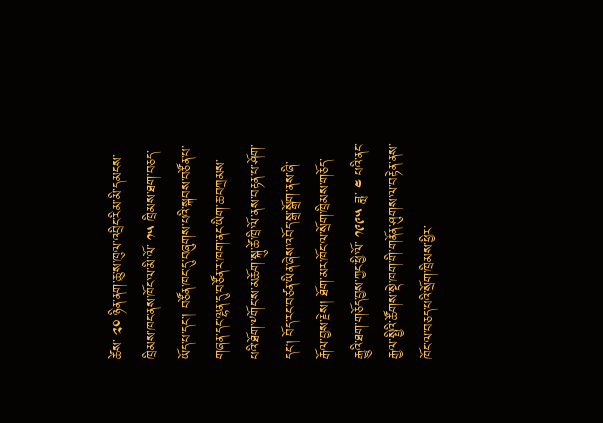ཚེས་ ༢༠ ཉིན་ནག་ཆུ་ས་ཁུལ་འབྲིང་རིམ་མི་དམངས་ཁྲིམས་ཁང་ནས་ཁོང་ལ་མི་ལོ་ ༡༥ ཁྲིམས་ཐག་བཅད་ཡོད་པ་དང་། བཙོན་ཁང་དུ་བཞུགས་པའི་སྐབས་བཙོན་པ་གཞན་དང་ལྷན་དུ་བཙོན་ར་ཁག་ནང་ཡིག་ཆ་བཀྲམས་པའི་ཐོག་༸གོང་ས་མཆོག་སྐུ་ཚེ་ཁྲི་ལོ་ནས་བརྟན་པ་ཤོག་དང། བོད་རང་བཙན་ཡིན་ཞེས་འབོད་སྒྲ་སྒྲོག་ནས་ཞི་རྒོལ་བྱས་རྗེས། ཐོག་མར་ཁོང་ལ་སྲོག་ཁྲིམས་གཅོད་རྒྱུའི་ཐག་གཅོད་བྱས་ཀྱང་ཕྱི་ལོ་ ༡༩༩༥ ཟླ་ ༤ པའི་ནང་རྒྱལ་སྤྱིའི་ཚོགས་སྡེ་ཁག་གི་གནོན་ཤུགས་ལ་བརྟེན་ནས་ཁོང་ལ་བཅད་པའི་སྲོག་ཁྲིམས་ཕྱིར་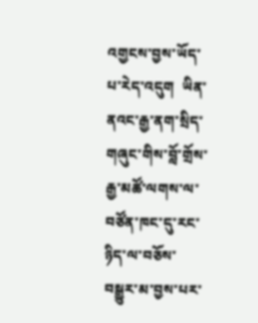འགྱངས་བྱས་ཡོད་པ་རེད་འདུག  ཡིན་ནའང་རྒྱ་ནག་སྲིད་གཞུང་གིས་བློ་གྲོས་རྒྱ་མཚོ་ལགས་ལ་བཙོན་ཁང་དུ་རང་ཉིད་ལ་བཅོས་བསྒྱུར་མ་བྱས་པར་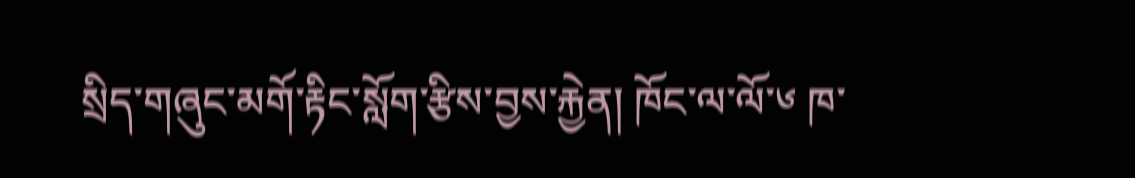སྲིད་གཞུང་མགོ་རྟིང་སློག་རྩིས་བྱས་རྐྱེན། ཁོང་ལ་ལོ་༦ ཁ་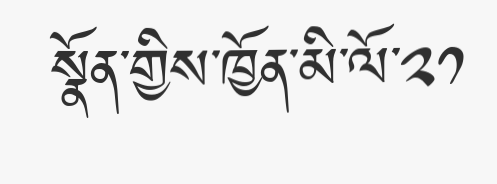སྣོན་གྱིས་ཁྱོན་མི་ལོ་༢༡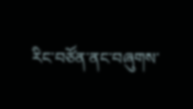རིང་བཙོན་ནང་བཞུགས་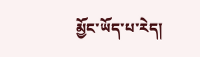མྱོང་ཡོད་པ་རེད།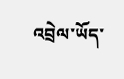འབྲེལ་ཡོད་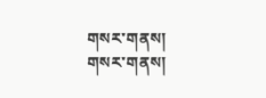གསར་གནས།
གསར་གནས།